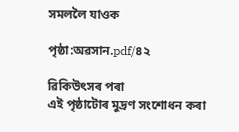সমললৈ যাওক

পৃষ্ঠা:অৱসান.pdf/৪২

ৱিকিউৎসৰ পৰা
এই পৃষ্ঠাটোৰ মুদ্ৰণ সংশোধন কৰা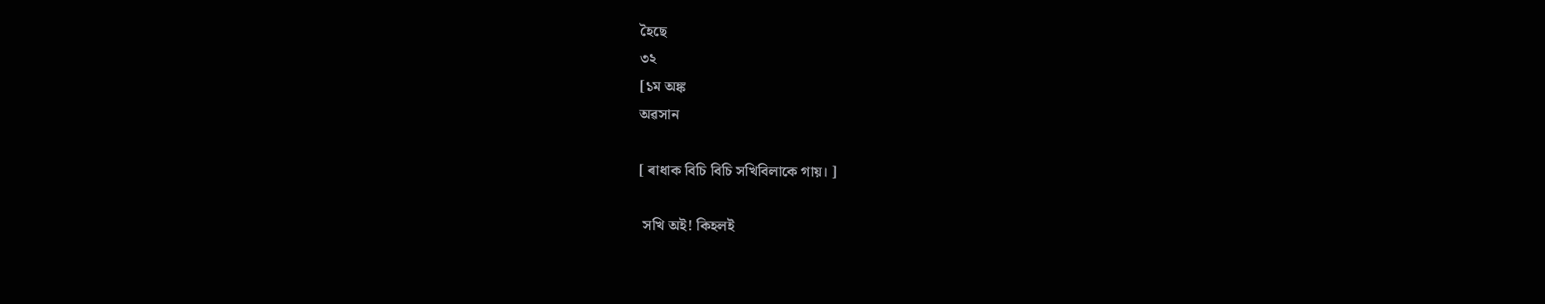হৈছে
৩২
[১ম অঙ্ক
অৱসান

[ ৰাধাক বিচি বিচি সখিবিলাকে গায়। ]

 সখি অই! কিহলই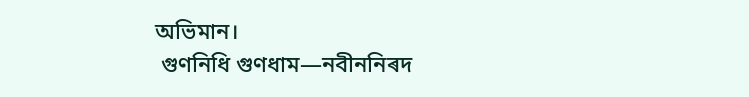অভিমান।
 গুণনিধি গুণধাম—নবীননিৰদ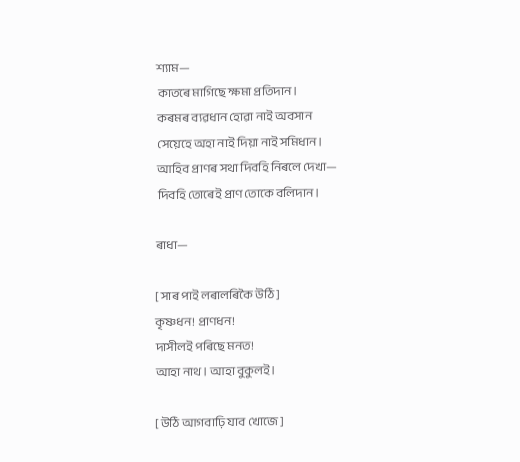শ্যাম—
 কাতৰে মাগিছে ক্ষমা প্ৰতিদান।
 কৰমৰ ব্যৱধান হোৱা নাই অবসান
 সেয়েহে অহা নাই দিয়া নাই সমিধান।
 আহিব প্ৰাণৰ সথা দিবহি নিৰলে দেখা—
 দিবহি তোৰেই প্ৰাণ তোকে বলিদান।

ৰাধা—

[ সাৰ পাই লৰালৰিকৈ উঠি ]
কৃষ্ণধন! প্ৰাণধন!
দাসীলই পৰিছে মনত!
আহা নাথ। আহা বুকুলই।

[ উঠি আগবাঢ়ি যাব খোজে ]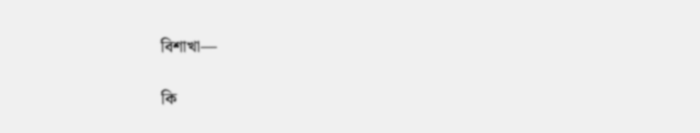বিশাখা—

কি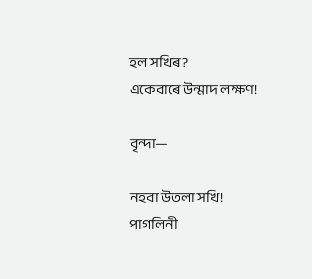হল সখিৰ?
একেবাৰে উন্মাদ লক্ষণ!

বৃন্দা—

নহবা উতলা সখি!
পাগলিনী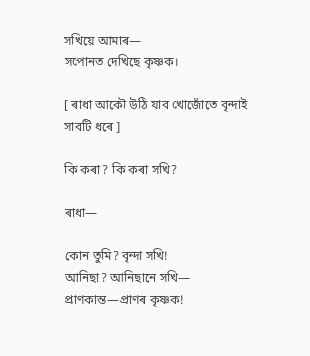সখিয়ে আমাৰ—
সপোনত দেখিছে কৃষ্ণক।

[ ৰাধা আকৌ উঠি যাব খোজোঁতে বৃন্দাই সাবটি ধৰে ]

কি কৰা? কি কৰা সখি?

ৰাধা—

কোন তুমি? বৃন্দা সখি!
আনিছা? আনিছানে সখি—
প্ৰাণকান্ত—প্ৰাণৰ কৃষ্ণক!